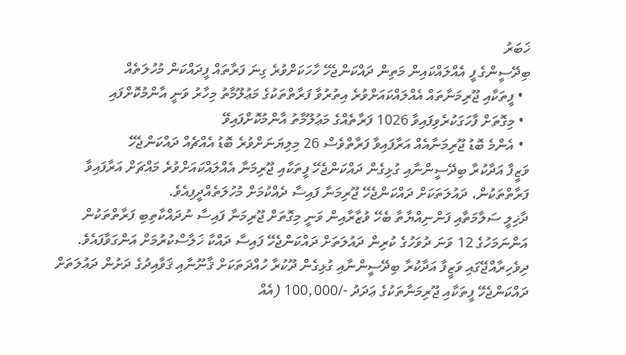ޚަބަރު
ބިދޭސީންގެ ފީ އެއްލައްކައިން މަތިން ދައްކަންޖެހޭ ހާހަކަށްވުރެ ގިނަ ފަރާތައް ފީދައްކަން މުހުލަތެއް
  • ފީތަކާއި ޖޫރިމަނާތައް އެއްލައްކައަށްވުރެ އިތުރުވާ ފަރާތްތަކުގެ މަޢުލޫމާތު މިހާރު ވަނީ އާންމުކޮށްފައި
  • މިގޮތަށް ފާހަގަކުރެވިފައިވާ 1026 ފަރާތެއްގެ މަޢުލޫމާތު އާންމުކޮށްފައިވޭ
  • އެންމެ ބޮޑު ޖޫރިމަނާއެއް އަރާފައިވާ ފަރާތްވެސް 26 މިލިޔަނަށްވުރެ ބޮޑު އެއްޗެއް ދައްކަންޖެހޭ
ވަޒީފާ އަދާކުރާ ބިދޭސީންނާއި ގުޅިގެން ދައްކަންޖެހޭ ފީތަކާއި ޖޫރިމަނާ އެއްލައްކައަށްވުރެ މައްޗަށް އަރާފައިވާ ފަރާތްތަކުން، ދައުލަތަކަށް ދައްކަންޖެހޭ ޖޫރިމަނާ ފައިސާ ދެއްކުމަށް މުހުލަތެއްދީފިއެވެ.
ދާޚިލީ ސަލާމަތާއި ފަންނިއްޔާތާ ބެހޭ ވުޒާރާއިން ވަނީ މިގޮތަށް ޖޫރިމަނާ ފައިސާ ނުދައްކާތިބި ފަރާތްތަކުން އަންނަމަހުގެ 12 ވަނަ ދުވަހުގެ ކުރިން ދައުލަތަށް ދައްކަންޖެހޭ ފައިސާ ދައްކާ ޚަލާސްކުރުމަށް އަންގަވާފައެވެ.
ދިވެހިރާއްޖޭގައި ވަޒީފާ އަދާކުރާ ބިދޭސީންނާއި ގުޅިގެން ދޫކުރާ ހުއްދަތަކަށް ޤާނޫނާއި ޤަވާއިދުގެ ދަށުން ދައުލަތަށް ދައްކަންޖެހޭ ފީތަކާއި ޖޫރިމަނާތަކުގެ ޢަދަދު -/100,000 (އެއް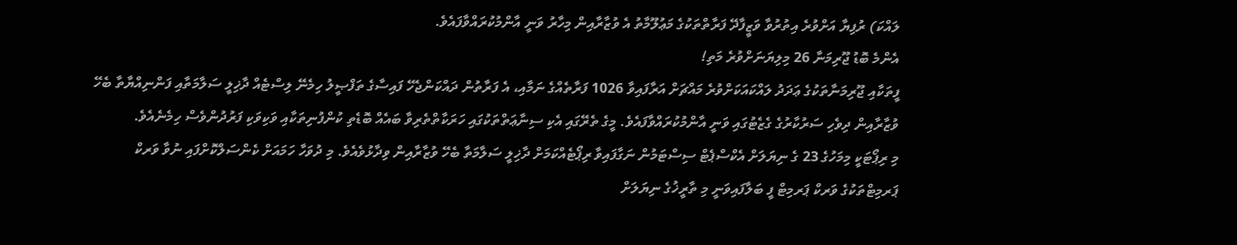ލައްކަ) ރުފިޔާ އަށްވުރެ އިތުރުވާ ވަޒީފާދޭ ފަރާތްތަކުގެ މަޢުލޫމާތު އެ ވުޒާރާއިން މިހާރު ވަނީ އާންމުކުރައްވާފައެވެ.
އެންމެ ބޮޑު ޖޫރިމަނާ 26 މިލިޔަނަށްވުރެ މަތި!
ފީތަކާއި ޖޫރިމަނާތަކުގެ ޢަދަދު ލައްކައަކަށްވުރެ މައްޗަށް އަރާފައިވާ 1026 ފަރާތެއްގެ ނަމާއި، އެ ފަރާތުން ދައްކަންޖެހޭ ފައިސާގެ ތަފްޞީލު ހިމެނޭ ލިސްޓެއް ދާޚިލީ ސަލާމަތާއި ފަންނިއްޔާތާ ބެހޭ ވުޒާރާއިން ދިވެހި ސަރުކާރުގެ ގެޒެޓުގައި ވަނީ އާންމުކުރައްވާފައެވެ. މީގެ ތެރޭގައި އެކި ސިނާޢަތްތަކުގައި ހަރަކާތްތެރިވާ ބައެއް ބޮޑެތި ކުންފުނިތަކާއި ވަކިވަކި ފަރުދުންވެސް ހިމެނެއެވެ.
މި ރިޕޯޓަކީ މިމަހުގެ 23 ގެ ނިޔަލަށް އެކްސްޕެޓް ސިސްޓަމުން ނަގާފައިވާ ރިޕޯޓެއްކަމަށް ދާޚިލީ ސަލާމަތާ ބެހޭ ވުޒާރާއިން ވިދާޅުވެއެވެ. މި ދުވަހާ ހަމައަށް ކެންސަލްކޮށްފައި ނުވާ ވަރކް ޕަރމިޓްތަކުގެ ވަރކް ޕަރމިޓް ފީ ބަލާފައިވަނީ މި ތާރީޚުގެ ނިޔަލަށް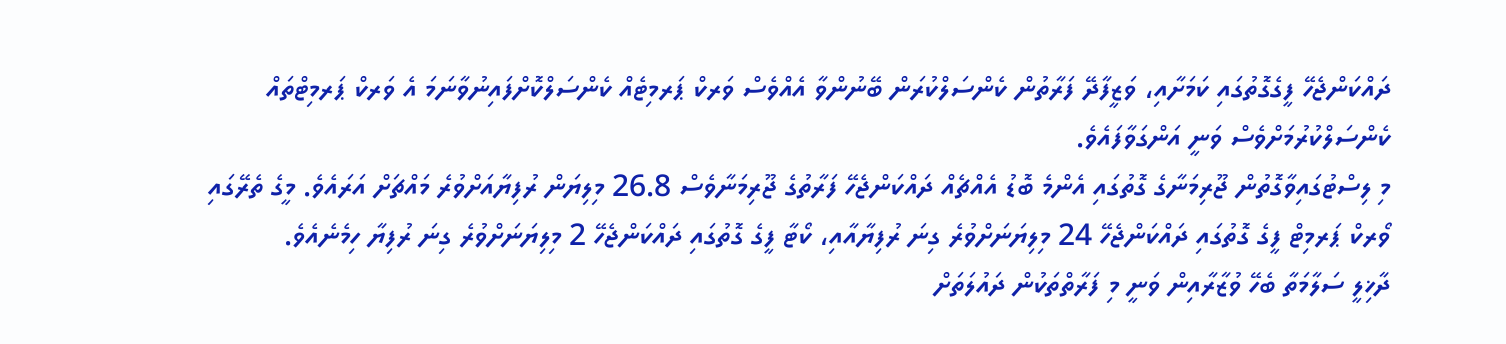ދައްކަންޖެހޭ ފީގެގޮތުގައި ކަމަށާއި، ވަޒީފާދޭ ފަރާތުން ކެންސަލްކުރަން ބޭނުންވާ އެއްވެސް ވަރކް ޕަރމިޓެއް ކެންސަލްކޮށްފައިނުވާނަމަ އެ ވަރކް ޕަރމިޓްތައް ކެންސަލްކުރުމަށްވެސް ވަނީ އަންގަވާފައެވެ.
މި ލިސްޓުގައިވާގޮތުން ޖޫރިމަނާގެ ގޮތުގައި އެންމެ ބޮޑު އެއްޗެއް ދައްކަންޖެހޭ ފަރާތުގެ ޖޫރިމަނާވެސް 26.8 މިލިޔަން ރުފިޔާއަށްވުރެ މައްޗަށް އަރައެވެ. މީގެ ތެރޭގައި ވޯރކް ޕަރމިޓް ފީގެ ގޮތުގައި ދައްކަންޖެހޭ 24 މިލިޔަނަށްވުރެ ގިނަ ރުފިޔާއާއި، ކޯޓާ ފީގެ ގޮތުގައި ދައްކަންޖެހޭ 2 މިލިޔަނަށްވުރެ ގިނަ ރުފިޔާ ހިމެނެއެވެ.
ދާޚިލީ ސަލާމަތާ ބެހޭ ވުޒާރާއިން ވަނީ މި ފަރާތްތަކުން ދައުލަތަށް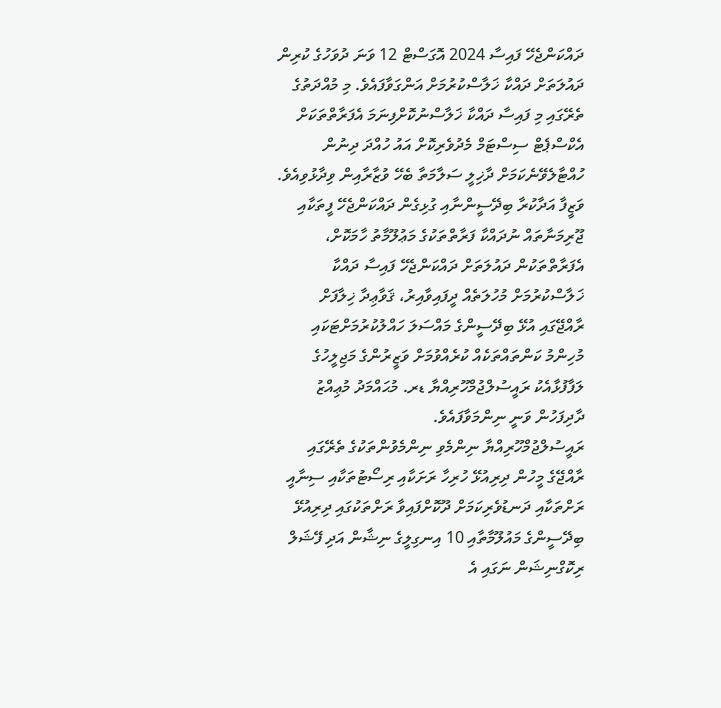ދައްކަންޖެހޭ ފައިސާ 2024 އޮގަސްޓް 12 ވަނަ ދުވަހުގެ ކުރިން ދައުލަތަށް ދައްކާ ޚަލާސްކުރުމަށް އަންގަވާފައެވެ. މި މުއްދަތުގެ ތެރޭގައި މި ފައިސާ ދައްކާ ޚަލާސްނުކޮށްފިނަމަ އެފަރާތްތަކަށް އެކްސްޕެޓް ސިސްޓަމް މެދުވެރިކޮށް އައު ހުއްދަ ދިނުން ހުއްޓާލެވޭނެކަމަށް ދާޚިލީ ސަލާމަތާ ބެހޭ ވުޒާރާއިން ވިދާޅުވިއެވެ.
ވަޒީފާ އަދާކުރާ ބިދޭސީންނާއި ގުޅިގެން ދައްކަންޖެހޭ ފީތަކާއި ޖޫރިމަނާތައް ނުދައްކާ ފަރާތްތަކުގެ މަޢުލޫމާތު ހާމަކޮށް، އެފަރާތްތަކުން ދައުލަތަށް ދައްކަންޖެހޭ ފައިސާ ދައްކާ ޚަލާސްކުރުމަށް މުހުލަތެއް ދީފައިވާއިރު، ޤަވާޢިދާ ޚިލާފަށް ރާއްޖޭގައި އުޅޭ ބިދޭސީންގެ މައްސަލަ ހައްލުކުރުމަށްޓަކައި މުހިންމު ކަންތައްތަކެއް ކުރެއްވުމަށް ވަޒީރުންގެ މަޖިލީހުގެ ލަފާފުޅާއެކު ރައީސުލްޖުމްހޫރިއްޔާ ޑރ. މުޙައްމަދު މުޢިއްޒު ދާދިފަހުން ވަނީ ނިންމަވާފައެވެ.
ރައީސުލްޖުމްހޫރިއްޔާ ނިންމެވި ނިންމެވުންތަކުގެ ތެރޭގައި ރާއްޖޭގެ މީހުން ދިރިއުޅޭ ހުރިހާ ރަށަކާއި ރިސޯޓުތަކާއި ސިނާއީ ރަށްތަކާއި ދަނޑުވެރިކަމަށް ދޫކޮށްފައިވާ ރަށްތަކުގައި ދިރިއުޅޭ ބިދޭސީންގެ މައުލޫމާތާއި 10 އިނގިލީގެ ނިޝާން އަދި ފޭޝަލް ރިކޮގްނިޝަން ނަގައި އެ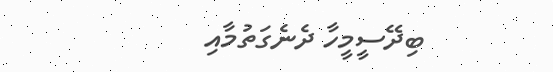ބިދޭސީމީހާ ދެނެގަތުމާއި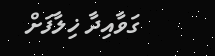ގަވާއިދާ ޚިލާފަށް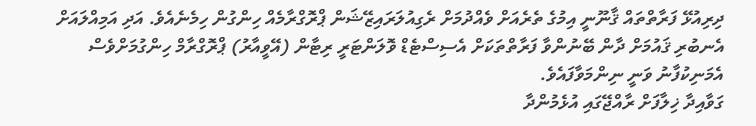ދިރިއުޅޭ ފަރާތްތައް ޤާނޫނީ އިމުގެ ތެރެއަށް ވެއްދުމަށް ރެގިއުލަރައިޒޭޝަން ޕްރޮގްރާމެއް ހިންގުން ހިމެނެއެވެ. އަދި އަމިއްލައަށް އެނބުރި ޤައުމަށް ދާން ބޭނުންވާ ފަރާތްތަކަށް އެސިސްޓެޑް ވޮލަންޓަރީ ރިޓާން (އޭވީއާރު) ޕްރޮގްރާމް ހިންގުމަށްވެސް އެމަނިކުފާނު ވަނީ ނިންމަވާފައެވެ.
ގަވާއިދާ ޚިލާފަށް ރާއްޖޭގައި އުޅެމުންދާ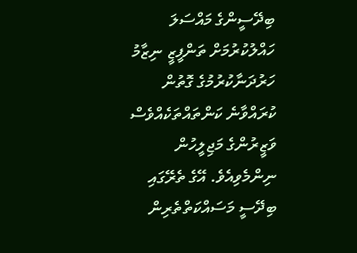ބިދޭސީންގެ މައްސަލަ ހައްލުކުރުމަށް ތަންފީޒީ ނިޒާމު ހަރުދަނާކުރުމުގެ ގޮތުން ކުރައްވާނެ ކަންތައްތަކެއްވެސް ވަޒީރުންގެ މަޖިލީހުން ނިންމެވިއެވެ. އޭގެ ތެރޭގައި ބިދޭސީ މަސައްކަތްތެރިން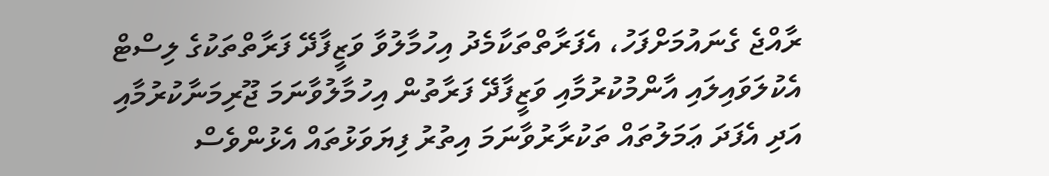ރާއްޖެ ގެނައުމަށްފަހު، އެފަރާތްތަކާމެދު އިހުމާލުވާ ވަޒީފާދޭ ފަރާތްތަކުގެ ލިސްޓް އެކުލަވައިލައި އާންމުކުރުމާއި ވަޒީފާދޭ ފަރާތުން އިހުމާލުވާނަމަ ޖޫރިމަނާކުރުމާއި އަދި އެފަދަ ޢަމަލުތައް ތަކުރާރުވާނަމަ އިތުރު ފިޔަވަޅުތައް އެޅުންވެސް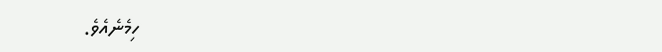ހިމެނެއެވެ.